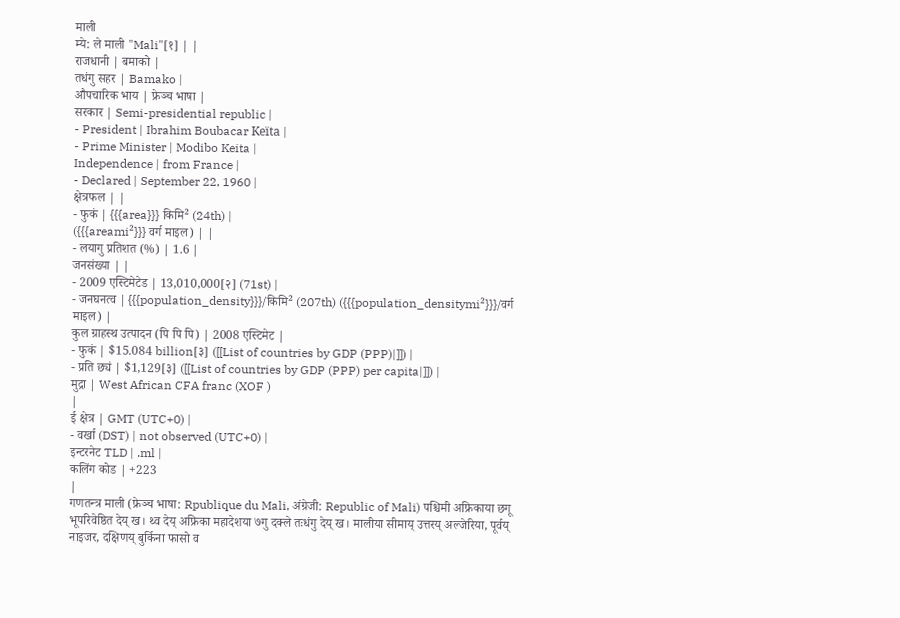माली
म्ये: ले माली "Mali"[१] | |
राजधानी | बमाको |
तधंगु सहर | Bamako |
औपचारिक भाय | फ्रेञ्च भाषा |
सरकार | Semi-presidential republic |
- President | Ibrahim Boubacar Keïta |
- Prime Minister | Modibo Keita |
Independence | from France |
- Declared | September 22, 1960 |
क्षेत्रफल | |
- फुकं | {{{area}}} किमि² (24th) |
({{{areami²}}} वर्ग माइल) | |
- लयागु प्रतिशत (%) | 1.6 |
जनसंख्या | |
- 2009 एस्टिमेटेड | 13,010,000[२] (71st) |
- जनघनत्व | {{{population_density}}}/किमि² (207th) ({{{population_densitymi²}}}/वर्ग माइल) |
कुल ग्राहस्थ उत्पादन (पि पि पि) | 2008 एस्टिमेट |
- फुकं | $15.084 billion[३] ([[List of countries by GDP (PPP)|]]) |
- प्रति छ्यं | $1,129[३] ([[List of countries by GDP (PPP) per capita|]]) |
मुद्रा | West African CFA franc (XOF )
|
ई क्षेत्र | GMT (UTC+0) |
- वर्खा (DST) | not observed (UTC+0) |
इन्टरनेट TLD | .ml |
कलिंग कोड | +223
|
गणतन्त्र माली (फ्रेञ्च भाषा: Rpublique du Mali, अंग्रेजी: Republic of Mali) पश्चिमी अफ्रिकाया छगू भूपरिवेष्ठित देय् ख। थ्व देय् अफ्रिका महादेशया ७गु दक्ले तःधंगु देय् ख। मालीया सीमाय् उत्तरय् अल्जेरिया, पूर्वय् नाइजर, दक्षिणय् बुर्किना फासो व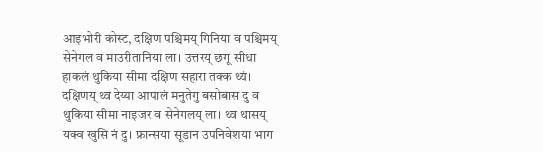आइभोरी कोस्ट, दक्षिण पश्चिमय् गिनिया व पश्चिमय् सेनेगल व माउरीतानिया ला। उत्तरय् छगू सीधा हाकलं थुकिया सीमा दक्षिण सहारा तक्क थ्यं। दक्षिणय् थ्व देय्या आपालं मनुतेगु बसोबास दु व थुकिया सीमा नाइजर व सेनेगलय् ला। थ्व थासय् यक्व खुसि नं दु। फ्रान्सया सूडान उपनिवेशया भाग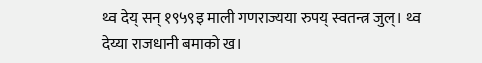थ्व देय् सन् १९५९इ माली गणराज्यया रुपय् स्वतन्त्र जुल्। थ्व देय्या राजधानी बमाको ख।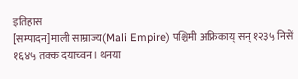इतिहास
[सम्पादन]माली साम्राज्य(Mali Empire) पश्चिमी अफ्रिकाय् सन् १२३५ निसें १६४५ तक्क दयाच्वन। थनया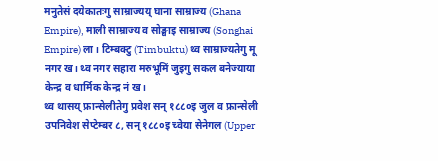मनुतेसं दयेकातःगु साम्राज्यय् घाना साम्राज्य (Ghana Empire), माली साम्राज्य व सोङ्घाइ साम्राज्य (Songhai Empire) ला। टिम्बक्टु (Timbuktu) थ्व साम्राज्यतेगु मू नगर ख। थ्व नगर सहारा मरुभूमिं जुइगु सकल बनेज्याया केन्द्र व धार्मिक केन्द्र नं ख।
थ्व थासय् फ्रान्सेलीतेगु प्रवेश सन् १८८०इ जुल व फ्रान्सेली उपनिवेश सेप्टेम्बर ८, सन् १८८०इ च्वेया सेनेगल (Upper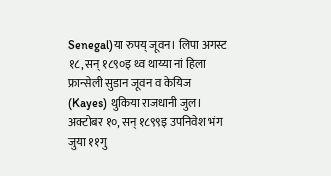Senegal)या रुपय् जूवन। लिपा अगस्ट १८, सन् १८९०इ थ्व थाय्या नां हिला फ्रान्सेली सुडान जूवन व केयिज (Kayes) थुकिया राजधानी जुल। अक्टोबर १०, सन् १८९९इ उपनिवेश भंग जुया ११गु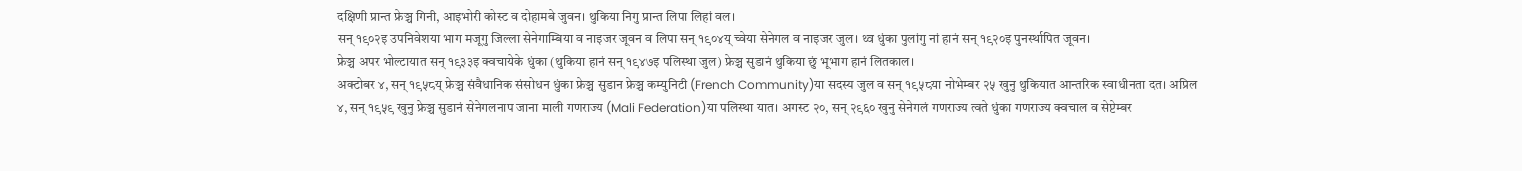दक्षिणी प्रान्त फ्रेञ्च गिनी, आइभोरी कोस्ट व दोहामबे जुवन। थुकिया निगु प्रान्त लिपा लिहां वल।
सन् १९०२इ उपनिवेशया भाग मजूगु जिल्ला सेनेगाम्बिया व नाइजर जूवन व लिपा सन् १९०४य् च्वेया सेनेगल व नाइजर जुल। थ्व धुंका पुलांगु नां हानं सन् १९२०इ पुनर्स्थापित जूवन।
फ्रेञ्च अपर भोल्टायात सन् १९३३इ क्वचायेके धुंका (थुकिया हानं सन् १९४७इ पलिस्था जुल) फ्रेञ्च सुडानं थुकिया छुं भूभाग हानं लितकाल।
अक्टोबर ४, सन् १९५८य् फ्रेञ्च संवैधानिक संसोधन धुंका फ्रेञ्च सुडान फ्रेञ्च कम्युनिटी (French Community)या सदस्य जुल व सन् १९५८या नोभेम्बर २५ खुनु थुकियात आन्तरिक स्वाधीनता दत। अप्रिल ४, सन् १९५९ खुनु फ्रेञ्च सुडानं सेनेगलनाप जाना माली गणराज्य (Mali Federation)या पलिस्था यात। अगस्ट २०, सन् २९६० खुनु सेनेगलं गणराज्य त्वते धुंका गणराज्य क्वचाल व सेप्टेम्बर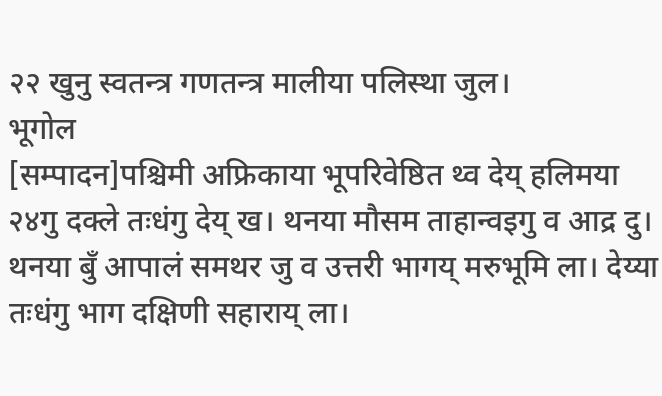२२ खुनु स्वतन्त्र गणतन्त्र मालीया पलिस्था जुल।
भूगोल
[सम्पादन]पश्चिमी अफ्रिकाया भूपरिवेष्ठित थ्व देय् हलिमया २४गु दक्ले तःधंगु देय् ख। थनया मौसम ताहान्वइगु व आद्र दु। थनया बुँ आपालं समथर जु व उत्तरी भागय् मरुभूमि ला। देय्या तःधंगु भाग दक्षिणी सहाराय् ला।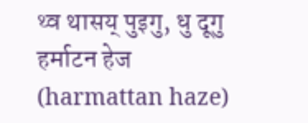थ्व थासय् पुइगु, धु दूगु हर्माटन हेज (harmattan haze)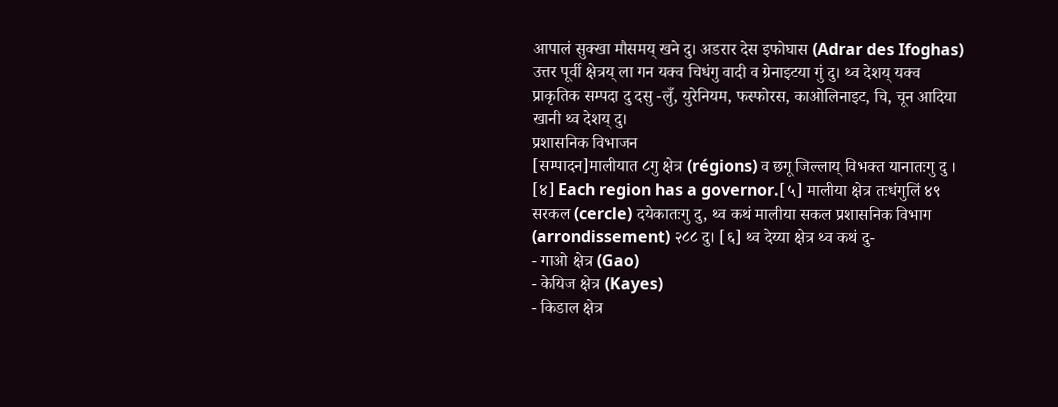आपालं सुक्खा मौसमय् खने दु। अडरार देस इफोघास (Adrar des Ifoghas) उत्तर पूर्वी क्षेत्रय् ला गन यक्व चिधंगु वादी व ग्रेनाइटया गुं दु। थ्व देशय् यक्व प्राकृतिक सम्पदा दु दसु -लुँ, युरेनियम, फस्फोरस, काओलिनाइट, चि, चून आदिया खानी थ्व देशय् दु।
प्रशासनिक विभाजन
[सम्पादन]मालीयात ८गु क्षेत्र (régions) व छगू जिल्लाय् विभक्त यानातःगु दु । [४] Each region has a governor.[५] मालीया क्षेत्र तःधंगुलिं ४९ सरकल (cercle) दयेकातःगु दु, थ्व कथं मालीया सकल प्रशासनिक विभाग (arrondissement) २८८ दु। [६] थ्व देय्या क्षेत्र थ्व कथं दु-
- गाओ क्षेत्र (Gao)
- केयिज क्षेत्र (Kayes)
- किडाल क्षेत्र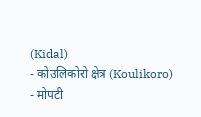(Kidal)
- कोउलिकोरो क्षेत्र (Koulikoro)
- मोपटी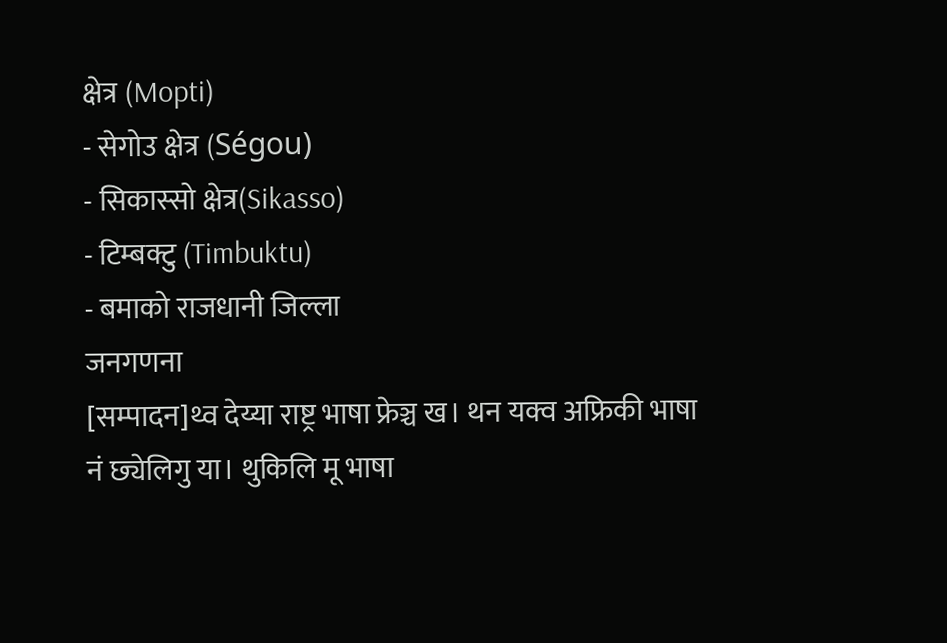क्षेत्र (Mopti)
- सेगोउ क्षेत्र (Ségou)
- सिकास्सो क्षेत्र(Sikasso)
- टिम्बक्टु (Timbuktu)
- बमाको राजधानी जिल्ला
जनगणना
[सम्पादन]थ्व देय्या राष्ट्र भाषा फ्रेञ्च ख। थन यक्व अफ्रिकी भाषा नं छ्येलिगु या। थुकिलि मू भाषा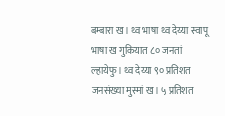बम्बारा ख। थ्व भाषा थ्व देय्या स्वापू भाषा ख गुकियात ८० जनतां ल्हायेफु। थ्व देय्या ९० प्रतिशत जनसंख्या मुस्मां ख। ५ प्रतिशत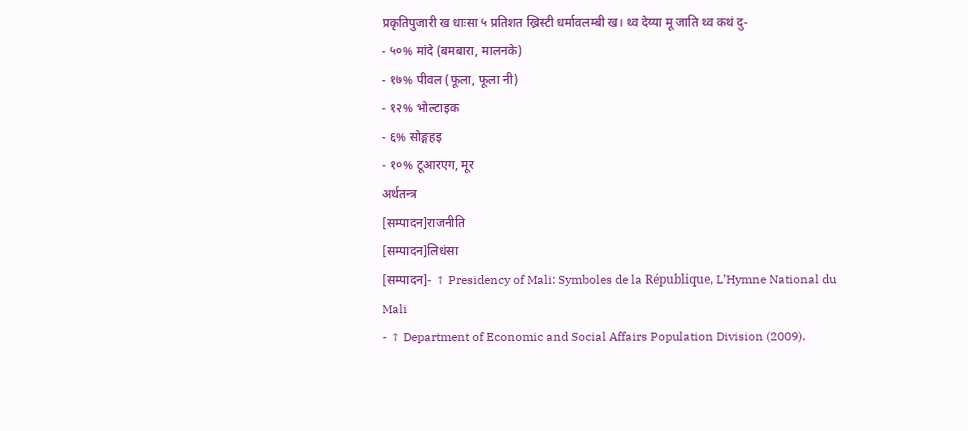प्रकृतिपुजारी ख धाःसा ५ प्रतिशत ख्रिस्टी धर्मावलम्बी ख। थ्व देय्या मू जाति थ्व कथं दु-
- ५०% मांदे (बमबारा, मालनके)
- १७% पीवल (फूला, फूला नी)
- १२% भोल्टाइक
- ६% सोङ्गहइ
- १०% टूआरएग, मूर
अर्थतन्त्र
[सम्पादन]राजनीति
[सम्पादन]लिधंसा
[सम्पादन]- ↑ Presidency of Mali: Symboles de la République, L’Hymne National du Mali
- ↑ Department of Economic and Social Affairs Population Division (2009).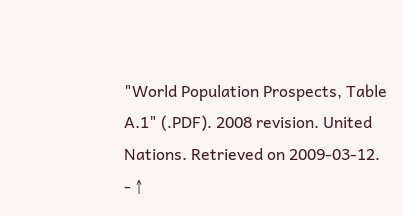"World Population Prospects, Table A.1" (.PDF). 2008 revision. United Nations. Retrieved on 2009-03-12.
- ↑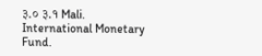३.० ३.१ Mali. International Monetary Fund.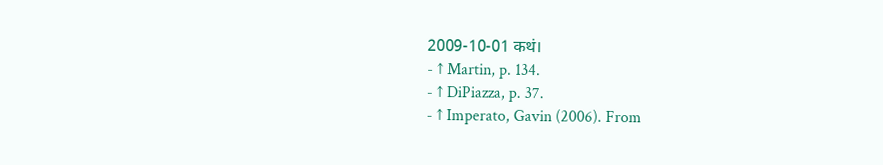2009-10-01 कथं।
- ↑ Martin, p. 134.
- ↑ DiPiazza, p. 37.
- ↑ Imperato, Gavin (2006). From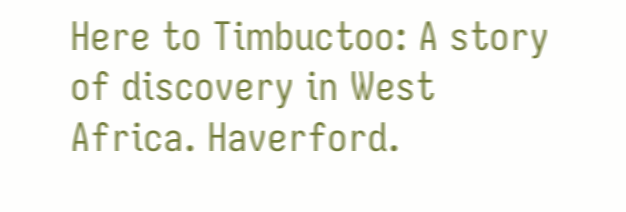Here to Timbuctoo: A story of discovery in West Africa. Haverford.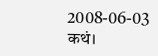2008-06-03 कथं।